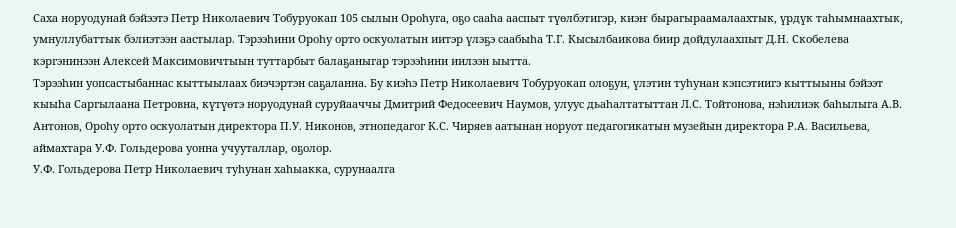Саха норуодунай бэйээтэ Петр Николаевич Тобуруокап 105 сылын Ороһуга, оҕо сааһа ааспыт түөлбэтигэр, киэҥ бырагыраамалаахтык, үрдүк таһымнаахтык, умнуллубаттык бэлиэтээн аастылар. Тэрээһини Ороһу орто оскуолатын иитэр үлэҕэ саабыһа Т.Г. Кысылбаикова биир дойдулаахпыт Д.Н. Скобелева кэргэнинээн Алексей Максимовичтыын туттарбыт балаҕаныгар тэрээһини иилээн ыытта.
Тэрээһин уопсастыбаннас кыттыылаах биэчэртэн саҕаланна. Бу киэһэ Петр Николаевич Тобуруокап олоҕун, үлэтин туһунан кэпсэтиигэ кыттыыны бэйээт кыыһа Саргылаана Петровна, күтүөтэ норуодунай суруйааччы Дмитрий Федосеевич Наумов, улуус дьаһалтатыттан Л.С. Тойтонова, нэһилиэк баһылыга А.В. Антонов, Ороһу орто оскуолатын директора П.У. Никонов, этнопедагог К.С. Чиряев аатынан норуот педагогикатын музейын директора Р.А. Васильева, аймахтара У.Ф. Гольдерова уонна учууталлар, оҕолор.
У.Ф. Гольдерова Петр Николаевич туһунан хаһыакка, сурунаалга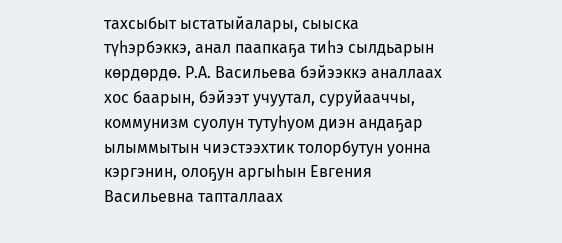тахсыбыт ыстатыйалары, сыыска түһэрбэккэ, анал паапкаҕа тиһэ сылдьарын көрдөрдө. Р.А. Васильева бэйээккэ аналлаах хос баарын, бэйээт учуутал, суруйааччы, коммунизм суолун тутуһуом диэн андаҕар ылыммытын чиэстээхтик толорбутун уонна кэргэнин, олоҕун аргыһын Евгения Васильевна тапталлаах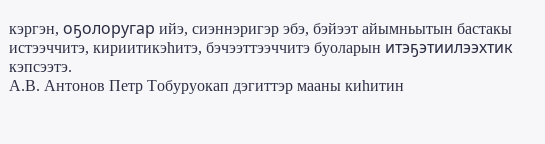кэргэн, оҕолоругар ийэ, сиэннэригэр эбэ, бэйээт айымньытын бастакы истээччитэ, кириитикэһитэ, бэчээттээччитэ буоларын итэҕэтиилээхтик кэпсээтэ.
А.В. Антонов Петр Тобуруокап дэгиттэр мааны киһитин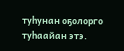туһунан оҕолорго туһаайан этэ.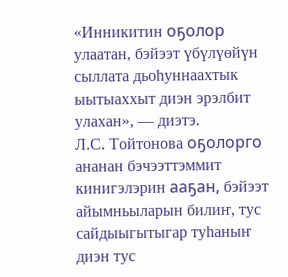«Инникитин оҕолор улаатан, бэйээт үбүлүөйүн сыллата дьоһуннаахтык ыытыаххыт диэн эрэлбит улахан», — диэтэ.
Л.С. Тойтонова оҕолорго ананан бэчээттэммит кинигэлэрин ааҕан, бэйээт айымньыларын билиҥ, тус сайдыыгытыгар туһаныҥ диэн тус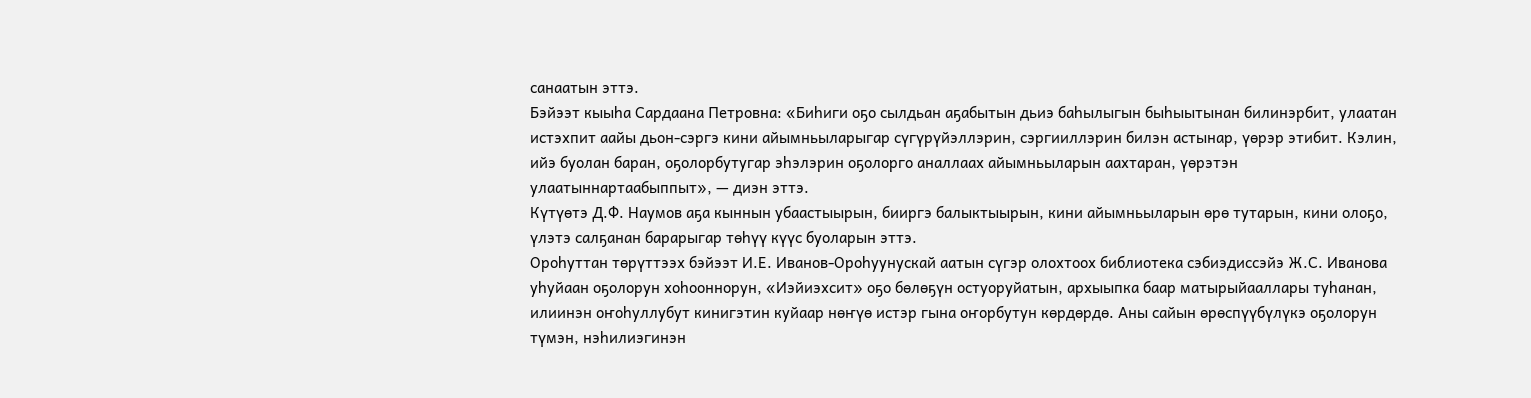санаатын эттэ.
Бэйээт кыыһа Сардаана Петровна: «Биһиги оҕо сылдьан аҕабытын дьиэ баһылыгын быһыытынан билинэрбит, улаатан истэхпит аайы дьон-сэргэ кини айымньыларыгар сүгүрүйэллэрин, сэргииллэрин билэн астынар, үөрэр этибит. Кэлин, ийэ буолан баран, оҕолорбутугар эһэлэрин оҕолорго аналлаах айымньыларын аахтаран, үөрэтэн улаатыннартаабыппыт», — диэн эттэ.
Күтүөтэ Д.Ф. Наумов аҕа кыннын убаастыырын, бииргэ балыктыырын, кини айымньыларын өрө тутарын, кини олоҕо, үлэтэ салҕанан барарыгар төһүү күүс буоларын эттэ.
Ороһуттан төрүттээх бэйээт И.Е. Иванов-Ороһуунускай аатын сүгэр олохтоох библиотека сэбиэдиссэйэ Ж.С. Иванова уһуйаан оҕолорун хоһооннорун, «Иэйиэхсит» оҕо бөлөҕүн остуоруйатын, архыыпка баар матырыйааллары туһанан, илиинэн оҥоһуллубут кинигэтин куйаар нөҥүө истэр гына оҥорбутун көрдөрдө. Аны сайын өрөспүүбүлүкэ оҕолорун түмэн, нэһилиэгинэн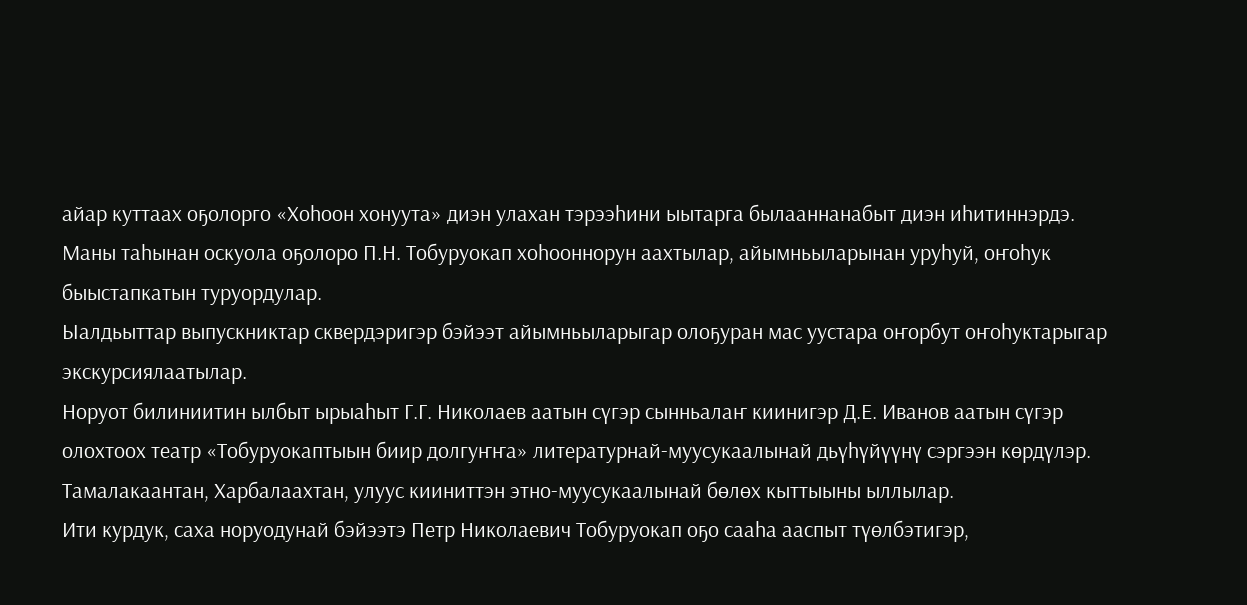айар куттаах оҕолорго «Хоһоон хонуута» диэн улахан тэрээһини ыытарга былааннанабыт диэн иһитиннэрдэ.
Маны таһынан оскуола оҕолоро П.Н. Тобуруокап хоһооннорун аахтылар, айымньыларынан уруһуй, оҥоһук быыстапкатын туруордулар.
Ыалдьыттар выпускниктар сквердэригэр бэйээт айымньыларыгар олоҕуран мас уустара оҥорбут оҥоһуктарыгар экскурсиялаатылар.
Норуот билиниитин ылбыт ырыаһыт Г.Г. Николаев аатын сүгэр сынньалаҥ киинигэр Д.Е. Иванов аатын сүгэр олохтоох театр «Тобуруокаптыын биир долгуҥҥа» литературнай-муусукаалынай дьүһүйүүнү сэргээн көрдүлэр. Тамалакаантан, Харбалаахтан, улуус кииниттэн этно-муусукаалынай бөлөх кыттыыны ыллылар.
Ити курдук, саха норуодунай бэйээтэ Петр Николаевич Тобуруокап оҕо сааһа ааспыт түөлбэтигэр,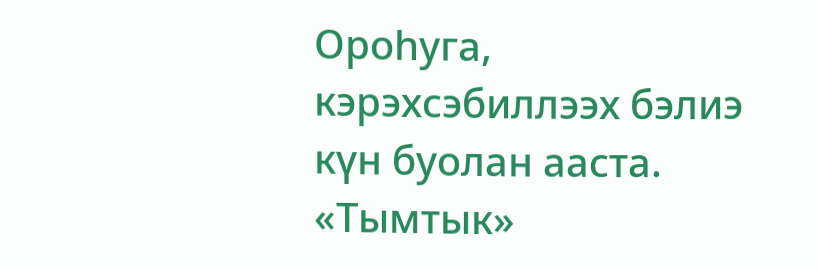Ороһуга, кэрэхсэбиллээх бэлиэ күн буолан ааста.
«Тымтык»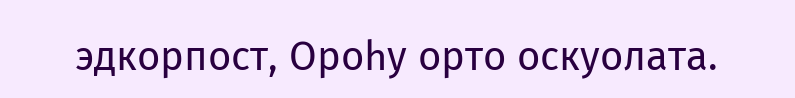эдкорпост, Ороһу орто оскуолата.